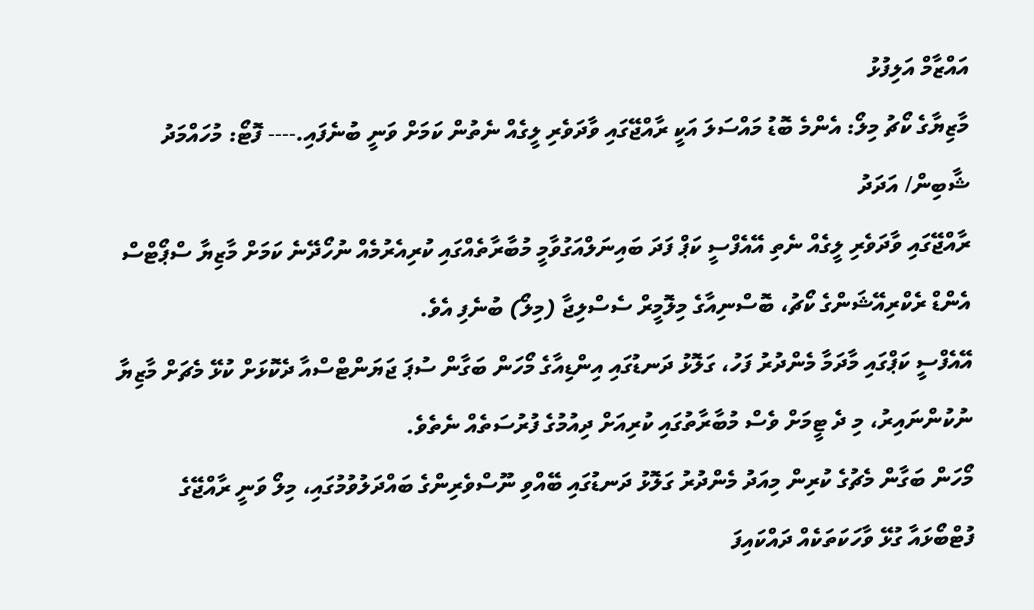އައްޒާމް އަލިފުޅު
މާޒިޔާގެ ކޯޗު މިލޯ: އެންމެ ބޮޑު މައްސަލަ އަކީ ރާއްޖޭގައި ވާދަވެރި ލީގެއް ނެތުން ކަމަށް ވަނީ ބުނެފައި.---- ފޮޓޯ: މުހައްމަދު ޝާބިން/ އަދަދު
ރާއްޖޭގައި ވާދަވެރި ލީގެއް ނެތި އޭއެފްސީ ކަޕް ފަދަ ބައިނަލްއަގުވާމީ މުބާރާތެއްގައި ކުރިއެރުމެއް ނުހޯދޭނެ ކަމަށް މާޒިޔާ ސްޕޯޓްސް އެންޑް ރެކްރިއޭޝަންގެ ކޯޗު، ބޮސްނިއާގެ މިލޮމީރް ސެސްލިޖާ (މިލޯ) ބުނެފި އެވެ.
އޭއެފްސީ ކަޕްގައި މާދަމާ މެންދުރު ފަހު، ގަލޮޅު ދަނޑުގައި އިންޑިއާގެ މޯހަން ބަގާން ސުޕަ ޖަޔަންޓްސްއާ ދެކޮޅަށް ކުޅޭ މެޗަށް މާޒިޔާ ނުކުންނައިރު، މި ދެ ޓީމަށް ވެސް މުބާރާތުގައި ކުރިއަށް ދިއުމުގެ ފުރުސަތެއް ނެތެވެ.
މޯހަން ބަގާން މެޗުގެ ކުރިން މިއަދު މެންދުރު ގަލޮޅު ދަނޑުގައި ބޭއްވި ނޫސްވެރިންގެ ބައްދަލުވުމުގައި، މިލޯ ވަނީ ރާއްޖޭގެ ފުޓްބޯޅައާ ގުޅޭ ވާހަކަތަކެއް ދައްކައިފަ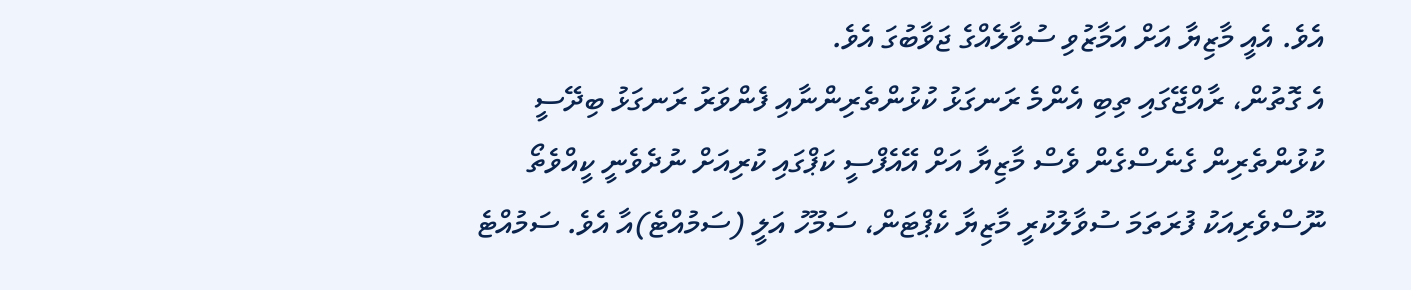އެވެ. އެއީ މާޒިޔާ އަށް އަމާޒުވި ސުވާލެއްގެ ޖަވާބުގަ އެވެ.
އެ ގޮތުން، ރާއްޖޭގައި ތިބި އެންމެ ރަނގަޅު ކުޅުންތެރިންނާއި ފެންވަރު ރަނގަޅު ބިދޭސީ ކުޅުންތެރިން ގެނެސްގެން ވެސް މާޒިޔާ އަށް އޭއެފްސީ ކަޕްގައި ކުރިއަށް ނުދެވެނީ ކީއްވެތޯ ނޫސްވެރިއަކު ފުރަތަމަ ސުވާލުކުރީ މާޒިޔާ ކެޕްޓަން، ސަމޫހު އަލީ (ސަމުއްޓެ)އާ އެވެ. ސަމުއްޓެ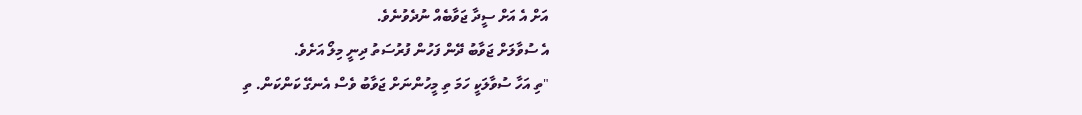އަށް އެ އަށް ސީދާ ޖަވާބެއް ނުދެވުނެވެ.
އެ ސުވާލަށް ޖަވާބު ދޭން ފަހުން ފުރުސަތު ދިނީ މިލޯ އަށެވެ.
"ތި އަހާ ސުވާލަކީ ހަމަ ތި މީހުންނަށް ޖަވާބު ވެސް އެނގޭ ކަންކަން. ތި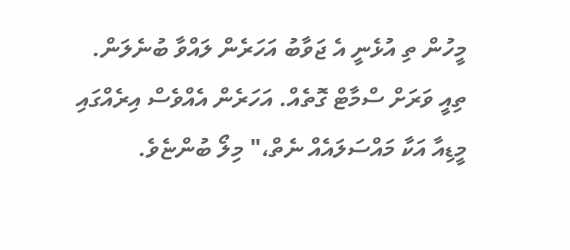މީހުން ތި އުޅެނީ އެ ޖަވާބު އަހަރެން ލައްވާ ބުނެލަން. ތިއީ ވަރަށް ސްމާޓް ގޮތެއް. އަހަރެން އެއްވެސް އިރެއްގައި މީޑިއާ އަކާ މައްސަލައެއް ނެތް،" މިލޯ ބުންޏެވެ.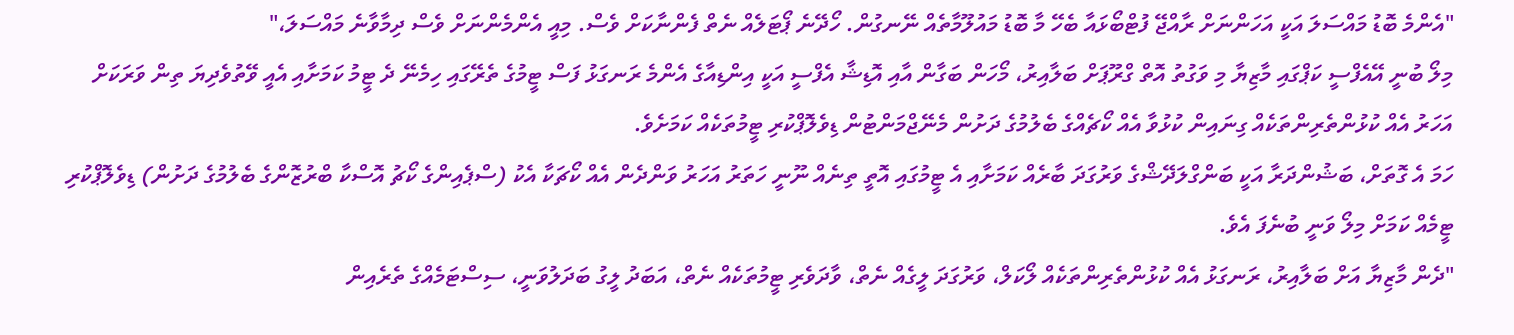"އެންމެ ބޮޑު މައްސަލަ އަކީ އަހަންނަށް ރާއްޖޭ ފުޓްބޯޅައާ ބެހޭ މާ ބޮޑު މައުލޫމާތެއް ނޭނގުން. ހޯދޭނެ ޕޯޓަލެއް ނެތް ފެންނާކަށް ވެސް. މިއީ އެންމެންނަށް ވެސް ދިމާވާނެ މައްސަލަ،"
މިލޯ ބުނީ އޭއެފްސީ ކަޕްގައި މާޒިޔާ މި ވަގުތު އޮތް ގްރޫޕަށް ބަލާއިރު، މޯހަން ބަގާން އާއި އޮޑިޝާ އެފްސީ އަކީ އިންޑިއާގެ އެންމެ ރަނގަޅު ފަސް ޓީމުގެ ތެރޭގައި ހިމެނޭ ދެ ޓީމު ކަމަށާއި އެއީ ވޭތުވެދިޔަ ތިން ވަރަކަށް އަހަރު އެއް ކުޅުންތެރިންތަކެއް ގިނައިން ކުޅުވާ އެއް ކޯޗެއްގެ ބެލުމުގެ ދަށުން މެނޭޖްމަންޓުން ޑިވެލޮޕްކުރި ޓީމުތަކެއް ކަމަށެވެ.
ހަމަ އެ ގޮތަށް، ބަޝުންދަރާ އަކީ ބަންގްލަދޭޝްގެ ވަރުގަދަ ބާރެއް ކަމަށާއި އެ ޓީމުގައި އޮތީ ތިނެއް ނޫނީ ހަތަރު އަހަރު ވަންދެން އެއް ކޯޗަކާ އެކު (ސްޕެއިންގެ ކޯޗު އޮސްކާ ބްރުޒޮންގެ ބެލުމުގެ ދަށުން) ޑިވެލޮޕްކުރި ޓީމެއް ކަމަށް މިލޯ ވަނީ ބުނެފަ އެވެ.
"ދެން މާޒިޔާ އަށް ބަލާއިރު، ރަނގަޅު އެއް ކުޅުންތެރިންތަކެއް ލޯކަލް، ވަރުގަދަ ލީގެއް ނެތް، ވާދަވެރި ޓީމުތަކެއް ނެތް، އަބަދު ލީގު ބަދަލުވަނީ، ސިސްޓަމެއްގެ ތެރެއިން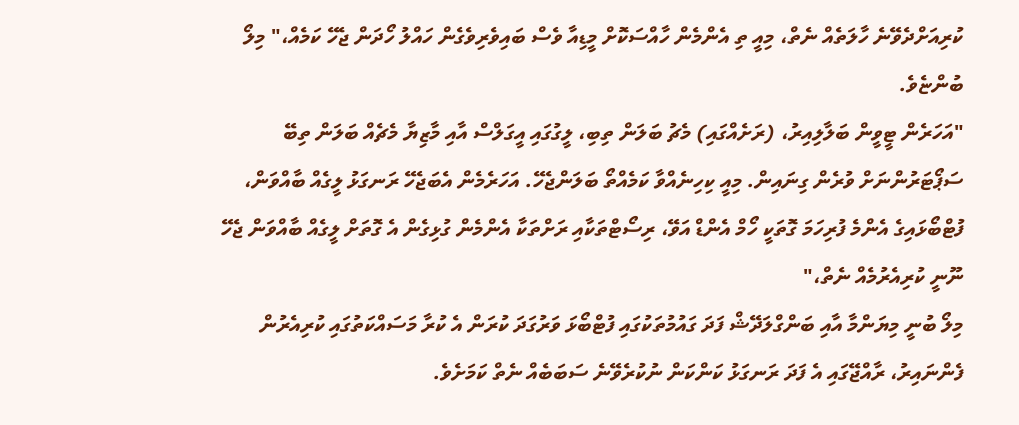ކުރިއަށްދެވޭނެ ހާލަތެއް ނެތް، މިއީ ތި އެންމެން ހާއްސަކޮށް މީޑިއާ ވެސް ބައިވެރިވެގެން ހައްލު ހޯދަން ޖެހޭ ކަމެއް،" މިލޯ ބުންޏެވެ.
"އަހަރެން ޓީވީން ބަލާލިއިރު، (ރަށެއްގައި) މެޗު ބަލަން ތިބި، ލީގުގައި އީގަލްސް އާއި މާޒިޔާ މެޗެއް ބަލަން ތިބޭ ސަޕޯޓަރުންނަށް ވުރެން ގިނައިން. މިއީ ކިހިނެއްވާ ކަމެއްތޯ ބަލަންޖެހޭ. އަހަރެމެން އެބަޖެހޭ ރަނގަޅު ލީގެއް ބާއްވަން، ފުޓްބޯޅައިގެ އެންމެ ފުރިހަމަ ގޮތަކީ ހޯމް އެންޑް އަވޭ، ރިސޯޓްތަކާއި ރަށްތަކާ އެންމެން ގުޅިގެން އެ ގޮތަށް ލީގެއް ބާއްވަން ޖެހޭ ނޫނީ ކުރިއެރުމެއް ނެތް،"
މިލޯ ބުނީ މިޔަންމާ އާއި ބަންގްލަދޭޝް ފަދަ ގައުމުތަކުގައި ފުޓްބޯޅަ ވަރުގަދަ ކުރަން އެ ކުރާ މަސައްކަތުގައި ކުރިއެރުން ފެންނައިރު، ރާއްޖޭގައި އެ ފަދަ ރަނގަޅު ކަންކަން ނުކުރެވޭނެ ސަބަބެއް ނެތް ކަމަށެވެ.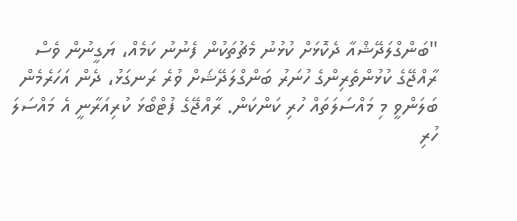"ބަންގްލަދޭޝްއާ ދެކޮޅަށް ކުޅުނު މެޗުތަކުން ފެނުނު ކަމެއް، ޔަގީނުން ވެސް ރާއްޖޭގެ ކުޅުންތެރިންގެ ހުނަރު ބަންގްލަދޭޝަށް ވުރެ ރަނގަޅު، ދެން އަހަރެމެން ބަލަންވީ މި މައްސަލަތައް ހުރި ކަންކަން. ރާއްޖޭގެ ފުޓްބޯޅަ ކުރިއަރާނީ އެ މައްސަލަ ހުރި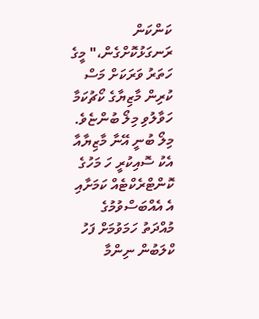ކަންކަން ރަނގަޅުކޮށްގެން،" މީގެ ހަތަރު ވަރަކަށް މަސް ކުރިން މާޒިޔާގެ ކޯޗުކަމާ ހަވާލުވި މިލޯ ބުންޏެވެ.
މިލޯ ބުނީ އޭނާ މާޒިޔާއާ އެކު ސޮއިކުރީ ހަ މަހުގެ ކޮންޓްރެކްޓެއް ކަމަށާއި އެ އެއްބަސްވުމުގެ މުއްދަތު ހަމަވުމަށް ފަހު ކްލަބުން ނިންމާ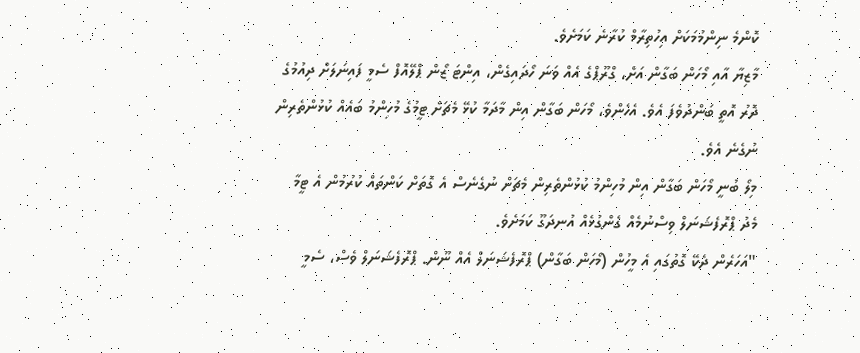ކޮންމެ ނިންމުމަކަށް އިހުތިރާމް ކުރާނެ ކަމަށެވެ.
މާޒިޔާ އާއި މޯހަން ބަގާން އަށް، ގްރޫޕްގެ އެއް ވަނަ ހޯދައިގެން، އިންޓަ ޒޯން ޕްލޭއޮފް ސެމީ ފައިނަލަށް ދިއުމުގެ ދޮރު އޮތީ ބަންދުވެފަ އެވެ. އެހެންވެ، މޯހަން ބަގާން އިން މާދަމާ ކުޅޭ މެޗަށް ޓީމުގެ މުހިންމު ބައެއް ކުޅުންތެރިން ނުގެނެ އެވެ.
މިލޯ ބުނީ މޯހަން ބަގާން އިން މުހިންމު ކުޅުންތެރިން މެޗަށް ނުގެނެސް އެ ގޮތަށް ކަންތައް ކުރުމުން އެ ޓީމާ މެދު ޕްރޮފެޝަނަލް ވިސްނުމެއް ގެންގުޅެއް އުނދަގޫ ކަމަށެވެ.
"އަހަރެން ދެކޭ ގޮތުގައި އެ މީހުން (މޯހަން ބަގާން) ޕްރޮފެޝަނަލް އެއް ނޫން. ޕްރޮފެޝަނަލް ވެސް، ސެމީ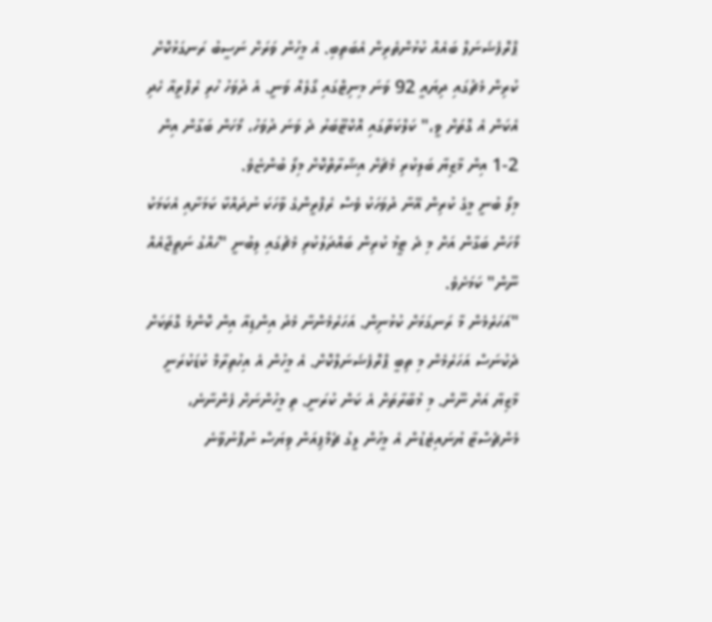ޕްރޮފެޝަނަލް ބައެއް ކުޅުންތެރިން އެބަތިބި. އެ މީހުން ވަރަށް ނަސީބު ރަނގަޅުކޮށް ކުރިން މެޗުގައި ދިޔައީ 92 ވަނަ މިނިޓްގައި ގޯލެއް ވަނީ. އެ ދުވަހު ހުރި ރެފްރީއާ ހެދި އެކަން އެ ގޮތަށް ވީ،" ކަލްކަތާގައި އޮކްޓޫބަރު ދެ ވަނަ ދުވަހު، މޯހަން ބަގާން އިން 2-1 އިން މާޒިޔާ ބަލިކުރި މެޗަށް އިޝާރާތްކޮށް މިލޯ ބުންޏެވެ.
މިލޯ ބުނީ މީގެ ކުރިން އޭނާ ދުވަހަކު ވެސް ރެފްރީންގެ ވާހަކަ ނުދައްކާ ކަމަށާއި އެކަމަކު މޯހަން ބަގާން އަށް މި ދެ ޓީމު ކުރިން ބައްދަލުކުރި މެޗުގައި ލިބުނީ "ހައްގު ނަތީޖާއެއް ނޫން" ކަމަށެވެ.
"އަހަރެމެން މާ ރަނގަޅަށް ކުޅުނިން. އަހަރެމެންނާ މެދު އިންޑިއާ އިން ކޮންމެ ގޮތަކަށް ދެކުނަސް އަހަރެމެން މި ތިބީ ޕްރޮފެޝަނަލްކޮށް. އެ މީހުން އެ އިހުތިރާމް ކުޑަކުރަނީ މާޒިޔާ އަށް ނޫން. މި މުބާރާތަށް އެ ކަން ކުރަނީ. ތި މީހުންނަށް ފެންނާނެ، މެންޗެސްޓާ ޔުނައިޓެޑުން އެ މީހުން ލީގު ޗެމްޕިއަން ވިޔަސް ނުފޮނުވާނެ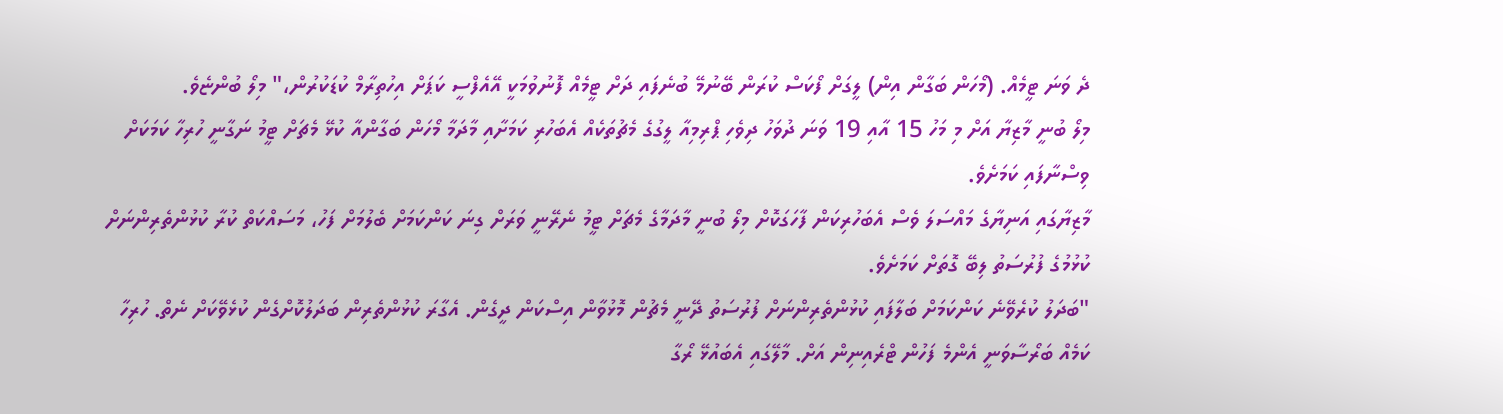ދެ ވަނަ ޓީމެއް. (މޯހަން ބަގާން އިން) ލީގަށް ފޯކަސް ކުރަން ބޭނުމޭ ބުނެފައި ދަށް ޓީމެއް ފޮނުވުމަކީ އޭއެފްސީ ކަޕަށް އިހުތިރާމް ކުޑަކުރުން،" މިލޯ ބުންޏެވެ.
މިލޯ ބުނީ މާޒިޔާ އަށް މި މަހު 15 އާއި 19 ވަނަ ދުވަހު ދިވެހި ޕްރިމިއާ ލީގުގެ މެޗުތަކެއް އެބަހުރި ކަމަށާއި މާދަމާ މޯހަން ބަގާންއާ ކުޅޭ މެޗަށް ޓީމު ނަގާނީ ހުރިހާ ކަމަކަށް ވިސްނާފައި ކަމަށެވެ.
މާޒިޔާގައި އަނިޔާގެ މައްސަލަ ވެސް އެބަހުރިކަން ފާހަގަކޮށް މިލޯ ބުނީ މާދަމާގެ މެޗަށް ޓީމު ނެރޭނީ ވަރަށް ގިނަ ކަންކަމަށް ބެލުމަށް ފަހު، މަސައްކަތް ކުރާ ކުޅުންތެރިންނަށް ކުޅުމުގެ ފުރުސަތު ލިބޭ ގޮތަށް ކަމަށެވެ.
"ބަދަލު ކުރެވޭނެ ކަންކަމަށް ބަލާފައި ކުޅުންތެރިންނަށް ފުރުސަތު ދޭނީ މެޗުން މޮޅުވާން އިސްކަން ދީގެން. އެގާރަ ކުޅުންތެރިން ބަދަލުކޮށްގެން ކުޅެވޭކަށް ނެތް. ހުރިހާ ކަމެއް ބަރޯސާވަނީ އެންމެ ފަހުން ޓްރެއިނިން އަށް. މާލޭގައި އެބައުޅޭ ރޯގާ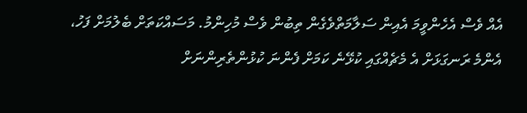އެއް ވެސް އެހެންވީމަ އެއިން ސަލާމަތްވެގެން ތިބުން ވެސް މުހިންމު. މަސައްކަތަށް ބެލުމަށް ފަހު، އެންމެ ރަނގަޅަށް އެ މެޗެއްގައި ކުޅޭނެ ކަމަށް ފެންނަ ކުޅުންތެރިންނަށް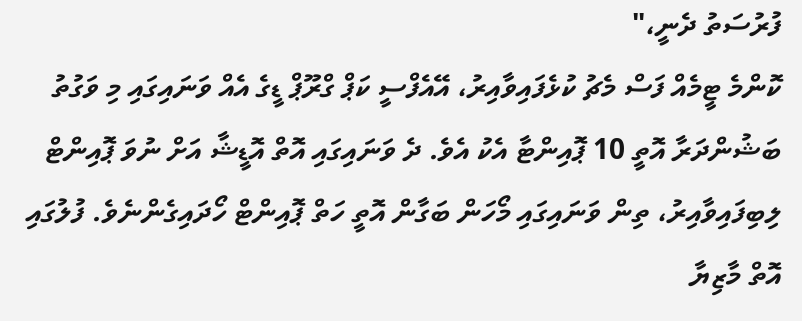ފުރުސަތު ދެނީ،"
ކޮންމެ ޓީމެއް ފަސް މެޗު ކުޅެފައިވާއިރު، އޭއެފްސީ ކަޕް ގްރޫޕް ޑީގެ އެއް ވަނައިގައި މި ވަގުތު ބަޝުންދަރާ އޮތީ 10 ޕޮއިންޓާ އެކު އެވެ. ދެ ވަނައިގައި އޮތް އޮޑީޝާ އަށް ނުވަ ޕޮއިންޓް ލިބިފައިވާއިރު، ތިން ވަނައިގައި މޯހަން ބަގާން އޮތީ ހަތް ޕޮއިންޓް ހޯދައިގެންނެވެ. ފުލުގައި އޮތް މާޒިޔާ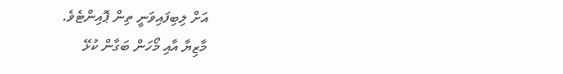އަށް ލިބިފައިވަނީ ތިން ޕޮއިންޓެވެ.
މާޒިޔާ އާއި މޯހަން ބަގާން ކުޅޭ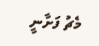މެޗު ފަށާނީ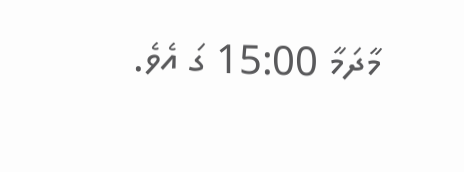މާދަމާ 15:00 ގަ އެވެ.